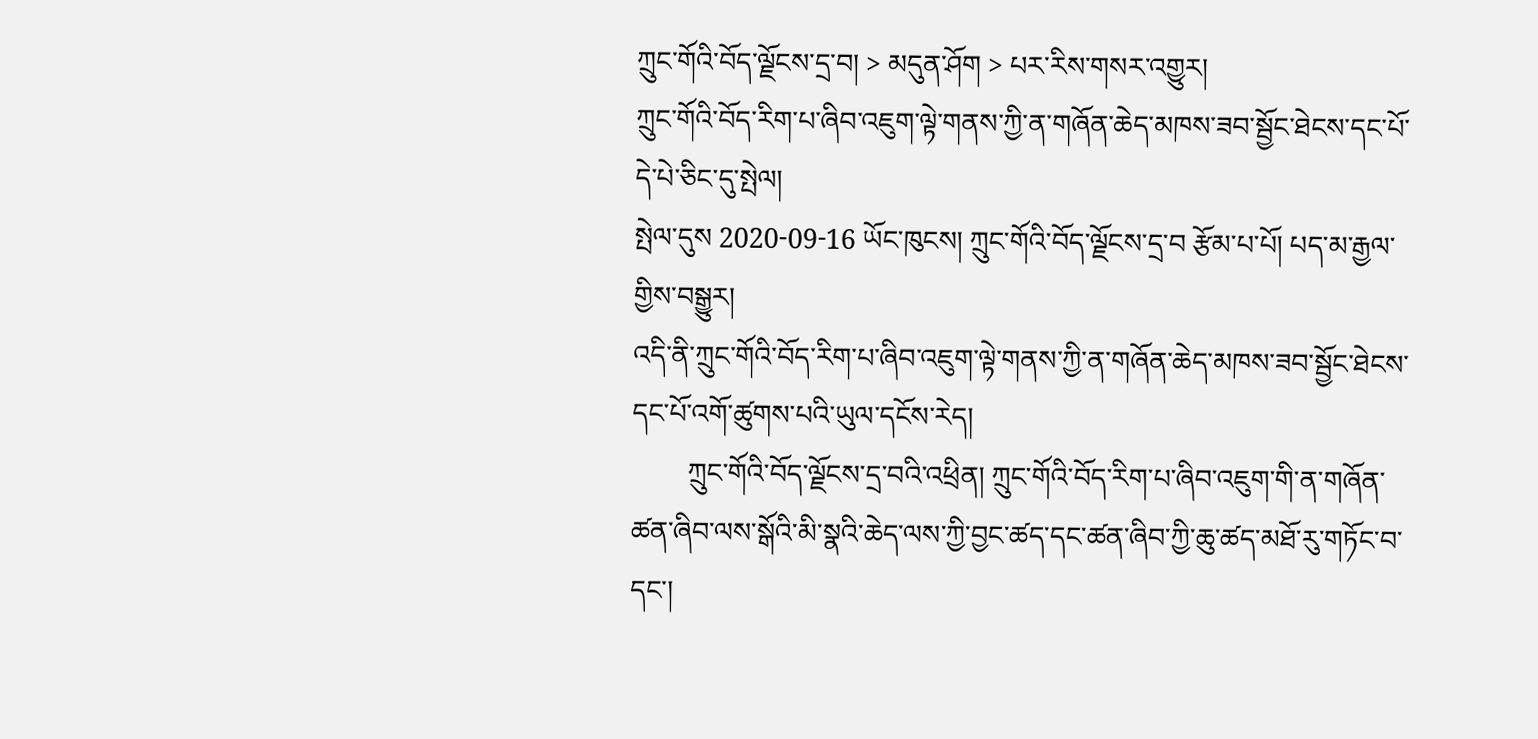ཀྲུང་གོའི་བོད་ལྗོངས་དྲ་བ། > མདུན་ཤོག > པར་རིས་གསར་འགྱུར།
ཀྲུང་གོའི་བོད་རིག་པ་ཞིབ་འཇུག་ལྟེ་གནས་ཀྱི་ན་གཞོན་ཆེད་མཁས་ཟབ་སྦྱོང་ཐེངས་དང་པོ་དེ་པེ་ཅིང་དུ་སྤེལ།
སྤེལ་དུས 2020-09-16 ཡོང་ཁུངས། ཀྲུང་གོའི་བོད་ལྗོངས་དྲ་བ རྩོམ་པ་པོ། པད་མ་རྒྱལ་གྱིས་བསྒྱུར།
འདི་ནི་ཀྲུང་གོའི་བོད་རིག་པ་ཞིབ་འཇུག་ལྟེ་གནས་ཀྱི་ན་གཞོན་ཆེད་མཁས་ཟབ་སྦྱོང་ཐེངས་དང་པོ་འགོ་ཚུགས་པའི་ཡུལ་དངོས་རེད།
        ཀྲུང་གོའི་བོད་ལྗོངས་དྲ་བའི་འཕྲིན། ཀྲུང་གོའི་བོད་རིག་པ་ཞིབ་འཇུག་གི་ན་གཞོན་ཚན་ཞིབ་ལས་སྒོའི་མི་སྣའི་ཆེད་ལས་ཀྱི་བྱང་ཚད་དང་ཚན་ཞིབ་ཀྱི་ཆུ་ཚད་མཐོ་རུ་གཏོང་བ་དང་།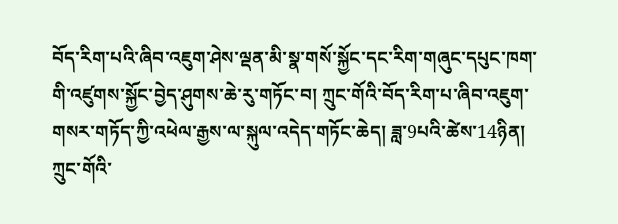བོད་རིག་པའི་ཞིབ་འཇུག་ཤེས་ལྡན་མི་སྣ་གསོ་སྐྱོང་དང་རིག་གཞུང་དཔུང་ཁག་གི་འཛུགས་སྐྱོང་བྱེད་ཤུགས་ཆེ་རུ་གཏོང་བ། ཀྲུང་གོའི་བོད་རིག་པ་ཞིབ་འཇུག་གསར་གཏོད་ཀྱི་འཕེལ་རྒྱས་ལ་སྐུལ་འདེད་གཏོང་ཆེད། ཟླ་9པའི་ཚེས་14ཉིན། ཀྲུང་གོའི་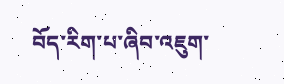བོད་རིག་པ་ཞིབ་འཇུག་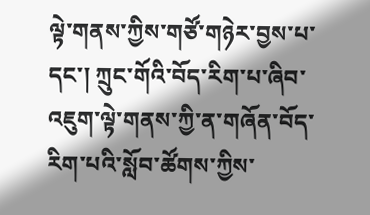ལྟེ་གནས་ཀྱིས་གཙོ་གཉེར་བྱས་པ་དང་། ཀྲུང་གོའི་བོད་རིག་པ་ཞིབ་འཇུག་ལྟེ་གནས་ཀྱི་ན་གཞོན་བོད་རིག་པའི་སློབ་ཚོགས་ཀྱིས་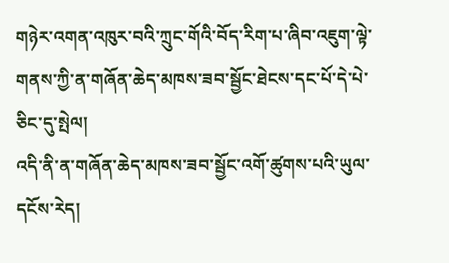གཉེར་འགན་འཁུར་བའི་ཀྲུང་གོའི་བོད་རིག་པ་ཞིབ་འཇུག་ལྟེ་གནས་ཀྱི་ན་གཞོན་ཆེད་མཁས་ཟབ་སྦྱོང་ཐེངས་དང་པོ་དེ་པེ་ཅིང་དུ་སྤེལ།
འདི་ནི་ན་གཞོན་ཆེད་མཁས་ཟབ་སྦྱོང་འགོ་ཚུགས་པའི་ཡུལ་དངོས་རེད།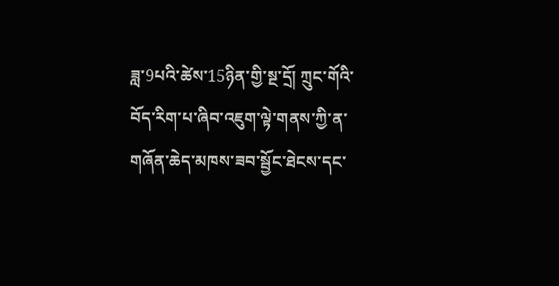ཟླ་9པའི་ཚེས་15ཉིན་གྱི་སྔ་དྲོ། ཀྲུང་གོའི་བོད་རིག་པ་ཞིབ་འཇུག་ལྟེ་གནས་ཀྱི་ན་གཞོན་ཆེད་མཁས་ཟབ་སྦྱོང་ཐེངས་དང་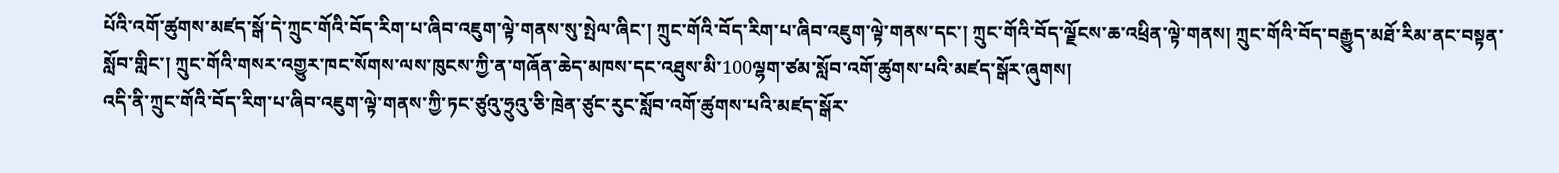པོའི་འགོ་ཚུགས་མཛད་སྒོ་དེ་ཀྲུང་གོའི་བོད་རིག་པ་ཞིབ་འཇུག་ལྟེ་གནས་སུ་སྤེལ་ཞིང་། ཀྲུང་གོའི་བོད་རིག་པ་ཞིབ་འཇུག་ལྟེ་གནས་དང་། ཀྲུང་གོའི་བོད་ལྗོངས་ཆ་འཕྲིན་ལྟེ་གནས། ཀྲུང་གོའི་བོད་བརྒྱུད་མཐོ་རིམ་ནང་བསྟན་སློབ་གླིང་། ཀྲུང་གོའི་གསར་འགྱུར་ཁང་སོགས་ལས་ཁུངས་ཀྱི་ན་གཞོན་ཆེད་མཁས་དང་འཐུས་མི་100ལྷག་ཙམ་སློབ་འགོ་ཚུགས་པའི་མཛད་སྒོར་ཞུགས།
འདི་ནི་ཀྲུང་གོའི་བོད་རིག་པ་ཞིབ་འཇུག་ལྟེ་གནས་ཀྱི་ཏང་ཙུའུ་ཧྲུའུ་ཅི་ཁྲེན་ཙུང་རུང་སློབ་འགོ་ཚུགས་པའི་མཛད་སྒོར་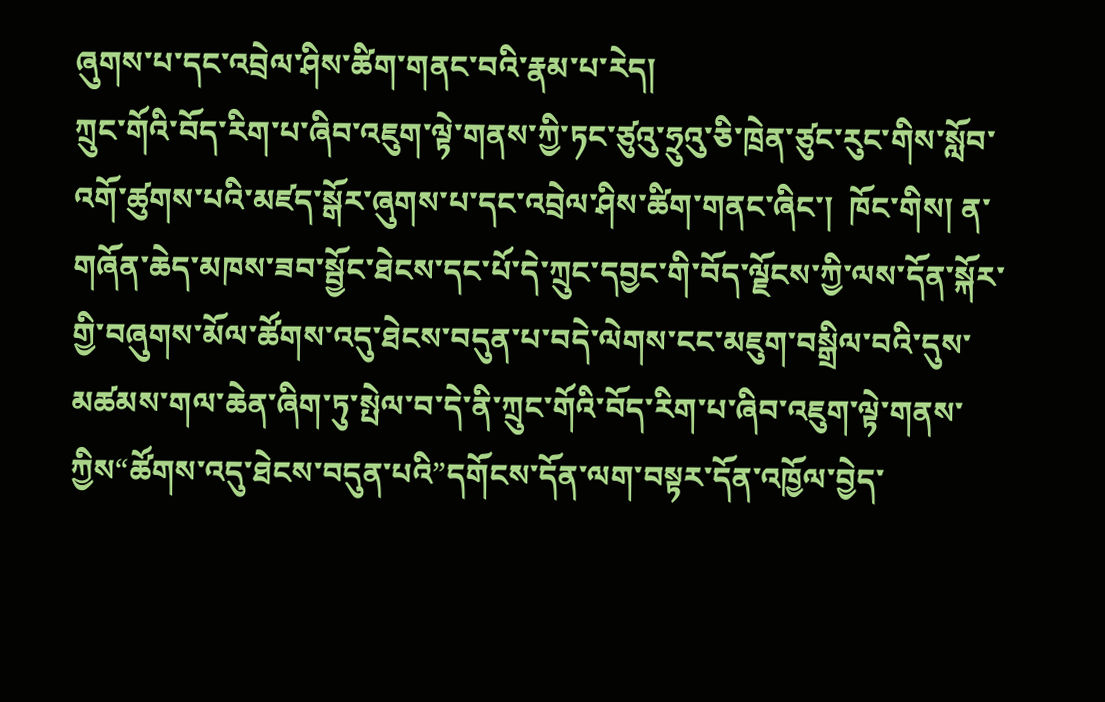ཞུགས་པ་དང་འབྲེལ་ཤིས་ཚིག་གནང་བའི་རྣམ་པ་རེད།
ཀྲུང་གོའི་བོད་རིག་པ་ཞིབ་འཇུག་ལྟེ་གནས་ཀྱི་ཏང་ཙུའུ་ཧྲུའུ་ཅི་ཁྲེན་ཙུང་རུང་གིས་སློབ་འགོ་ཚུགས་པའི་མཛད་སྒོར་ཞུགས་པ་དང་འབྲེལ་ཤིས་ཚིག་གནང་ཞིང་།  ཁོང་གིས། ན་གཞོན་ཆེད་མཁས་ཟབ་སྦྱོང་ཐེངས་དང་པོ་དེ་ཀྲུང་དབྱང་གི་བོད་ལྗོངས་ཀྱི་ལས་དོན་སྐོར་གྱི་བཞུགས་མོལ་ཚོགས་འདུ་ཐེངས་བདུན་པ་བདེ་ལེགས་ངང་མཇུག་བསྒྲིལ་བའི་དུས་མཚམས་གལ་ཆེན་ཞིག་ཏུ་སྤེལ་བ་དེ་ནི་ཀྲུང་གོའི་བོད་རིག་པ་ཞིབ་འཇུག་ལྟེ་གནས་ཀྱིས“ཚོགས་འདུ་ཐེངས་བདུན་པའི”དགོངས་དོན་ལག་བསྟར་དོན་འཁྱོལ་བྱེད་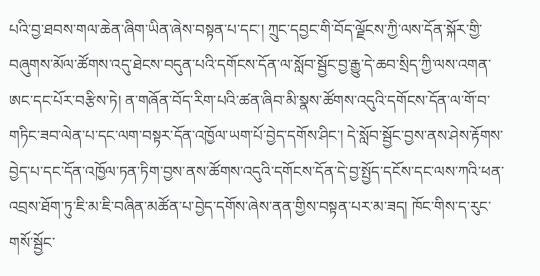པའི་བྱ་ཐབས་གལ་ཆེན་ཞིག་ཡིན་ཞེས་བསྟན་པ་དང་། ཀྲུང་དབྱང་གི་བོད་ལྗོངས་ཀྱི་ལས་དོན་སྐོར་གྱི་བཞུགས་མོལ་ཚོགས་འདུ་ཐེངས་བདུན་པའི་དགོངས་དོན་ལ་སློབ་སྦྱོང་བྱ་རྒྱུ་དེ་ཆབ་སྲིད་ཀྱི་ལས་འགན་ཨང་དང་པོར་བརྩིས་ཏེ། ན་གཞོན་བོད་རིག་པའི་ཚན་ཞིབ་མི་སྣས་ཚོགས་འདུའི་དགོངས་དོན་ལ་གོ་བ་གཏིང་ཟབ་ལེན་པ་དང་ལག་བསྟར་དོན་འཁྱོལ་ཡག་པོ་བྱེད་དགོས་ཤིང་། དེ་སློབ་སྦྱོང་བྱས་ནས་ཤེས་རྟོགས་བྱེད་པ་དང་དོན་འཁྱོལ་ཏན་ཏིག་བྱས་ནས་ཚོགས་འདུའི་དགོངས་དོན་དེ་བྱ་སྤྱོད་དངོས་དང་ལས་ཀའི་ཕན་འབྲས་ཐོག་ཏུ་ཇི་མ་ཇི་བཞིན་མཚོན་པ་བྱེད་དགོས་ཞེས་ནན་གྱིས་བསྟན་པར་མ་ཟད། ཁོང་གིས་ད་རུང་གསོ་སྦྱོང་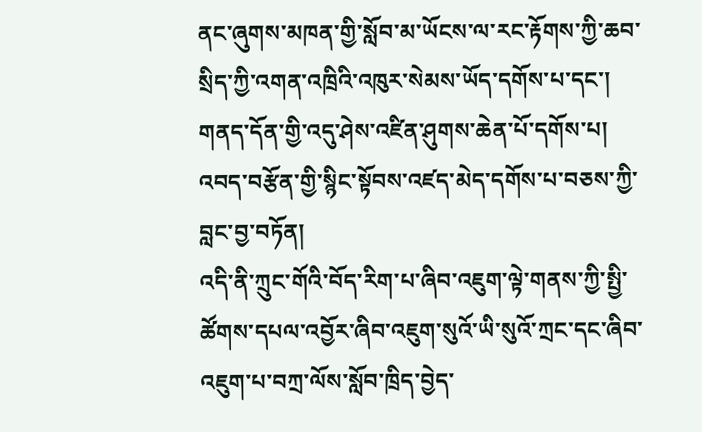ནང་ཞུགས་མཁན་གྱི་སློབ་མ་ཡོངས་ལ་རང་རྟོགས་ཀྱི་ཆབ་སྲིད་ཀྱི་འགན་འཁྲིའི་འཁུར་སེམས་ཡོད་དགོས་པ་དང་། གནད་དོན་གྱི་འདུ་ཤེས་འཛིན་ཤུགས་ཆེན་པོ་དགོས་པ། འབད་བརྩོན་གྱི་སྙིང་སྟོབས་འཛད་མེད་དགོས་པ་བཅས་ཀྱི་བླང་བྱ་བཏོན།
འདི་ནི་ཀྲུང་གོའི་བོད་རིག་པ་ཞིབ་འཇུག་ལྟེ་གནས་ཀྱི་སྤྱི་ཚོགས་དཔལ་འབྱོར་ཞིབ་འཇུག་སུའོ་ཡི་སུའོ་ཀྲང་དང་ཞིབ་འཇུག་པ་བཀྲ་ལོས་སློབ་ཁྲིད་བྱེད་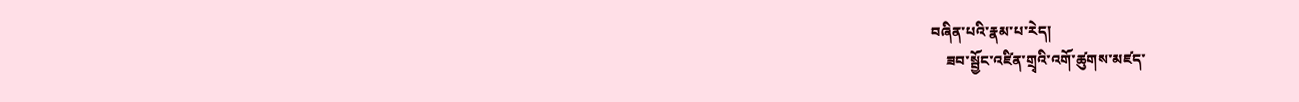བཞིན་པའི་རྣམ་པ་རེད།
    ཟབ་སྦྱོང་འཛིན་གྲྭའི་འགོ་ཚུགས་མཛད་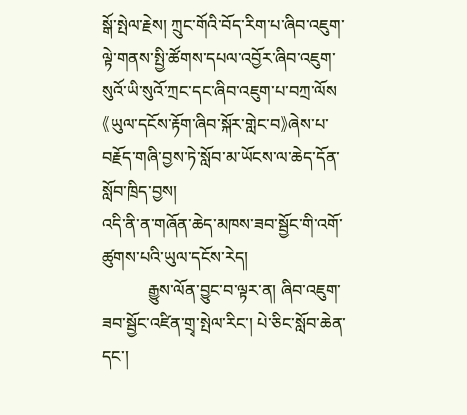སྒོ་སྤེལ་རྗེས། ཀྲུང་གོའི་བོད་རིག་པ་ཞིབ་འཇུག་ལྟེ་གནས་སྤྱི་ཚོགས་དཔལ་འབྱོར་ཞིབ་འཇུག་སུའོ་ཡི་སུའོ་ཀྲང་དང་ཞིབ་འཇུག་པ་བཀྲ་ལོས《ཡུལ་དངོས་རྟོག་ཞིབ་སྐོར་གླེང་བ》ཞེས་པ་བརྗོད་གཞི་བྱས་ཏེ་སློབ་མ་ཡོངས་ལ་ཆེད་དོན་སློབ་ཁྲིད་བྱས།
འདི་ནི་ན་གཞོན་ཆེད་མཁས་ཟབ་སྦྱོང་གི་འགོ་ཚུགས་པའི་ཡུལ་དངོས་རེད།
           རྒྱུས་ལོན་བྱུང་བ་ལྟར་ན། ཞིབ་འཇུག་ཟབ་སྦྱོང་འཛིན་གྲྭ་སྤེལ་རིང་། པེ་ཅིང་སློབ་ཆེན་དང་།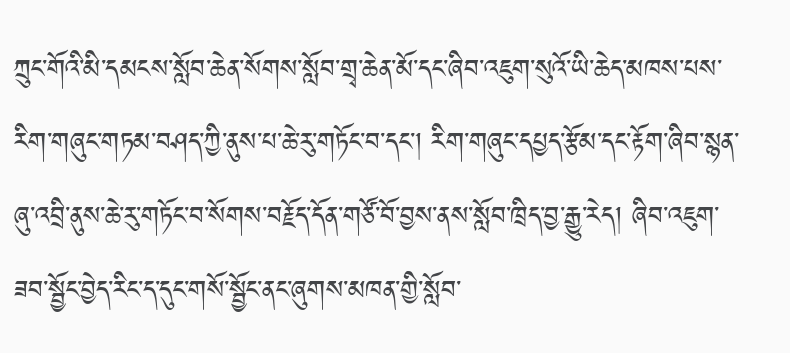ཀྲུང་གོའི་མི་དམངས་སློབ་ཆེན་སོགས་སློབ་གྲྭ་ཆེན་མོ་དང་ཞིབ་འཇུག་སུའོ་ཡི་ཆེད་མཁས་པས་རིག་གཞུང་གཏམ་བཤད་ཀྱི་ནུས་པ་ཆེ་རུ་གཏོང་བ་དང་། རིག་གཞུང་དཔྱད་རྩོམ་དང་རྟོག་ཞིབ་སྙན་ཞུ་འབྲི་ནུས་ཆེ་རུ་གཏོང་བ་སོགས་བརྗོད་དོན་གཙོ་བོ་བྱས་ནས་སློབ་ཁྲིད་བྱ་རྒྱུ་རེད། ཞིབ་འཇུག་ཟབ་སྦྱོང་བྱེད་རིང་ད་དུང་གསོ་སྦྱོང་ནང་ཞུགས་མཁན་གྱི་སློབ་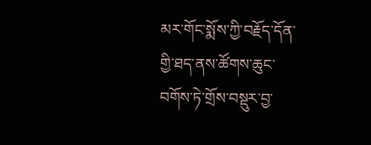མར་གོང་སྨོས་ཀྱི་བརྗོད་དོན་གྱི་ཐད་ནས་ཚོགས་ཆུང་བགོས་ཏེ་གྲོས་བསྡུར་བྱ་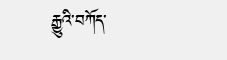རྒྱུའི་བཀོད་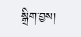སྒྲིག་བྱས།